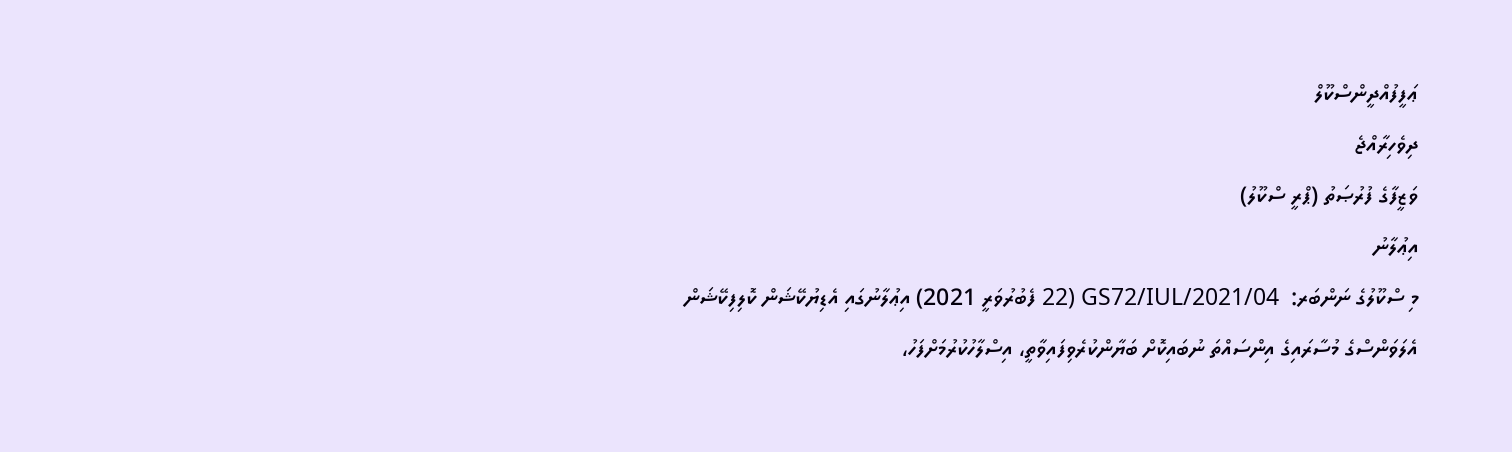ޢަފީފުއްދީންސްކޫލް
ދިވެހިރާއްޖެ
ވަޒީފާގެ ފުރުޞަތު (ޕްރީ ސްކޫލު)
އިޢުލާނު
މި ސްކޫލުގެ ނަންބަރ:  GS72/IUL/2021/04 (22 ފެބުރުވަރީ 2021) އިޢުލާނުގައި އެޑިޔުކޭޝަން ކޮލިފިކޭޝަން އެލަވަންސްގެ މުސާރައިގެ އިންސައްތަ ނުބައިކޮށް ބަޔާންކުރެވިފައިވާތީ، އިސްލާހުކުރުމަށްފަހު،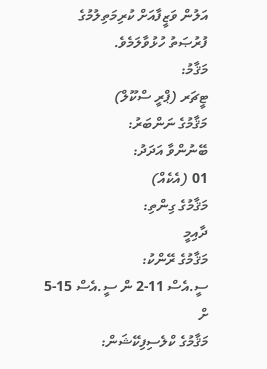އަލުން ވަޒީފާއަށް ކުރިމަތިލުމުގެ ފުރުޞަތު ހުޅުވާލަމެވެ.
މަޤާމު:
ޓީޗަރ (ޕްރީ ސްކޫލް)
މަޤާމުގެ ނަންބަރު:
ބޭނުންވާ އަދަދު:
01 (އެކެއް)
މަޤާމުގެ ގިންތި:
ދާއިމީ
މަޤާމުގެ ރޭންކު:
ސީ.އެސް 11-2 ން ސީ.އެސް 15-5 ށް
މަޤާމުގެ ކްލެސިފިކޭޝަން: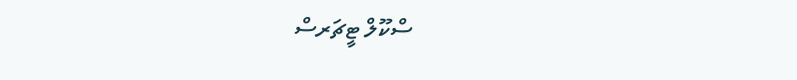ސްކޫލް ޓީޗަރސް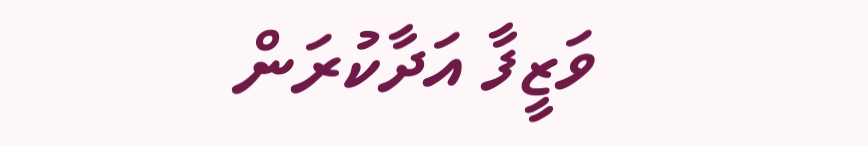ވަޒީފާ އަދާކުރަން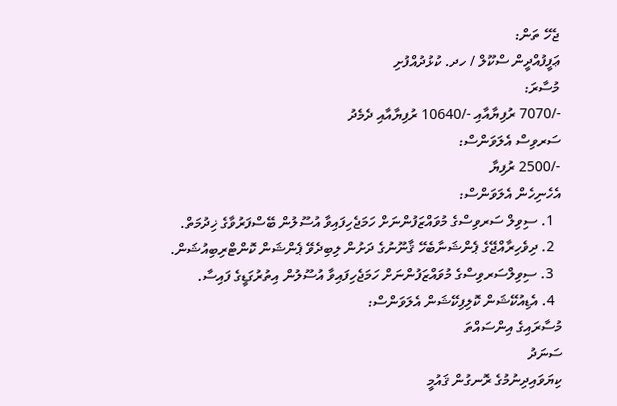ޖެހޭ ތަން:
ޢަފީފުއްދީން ސްކޫލް / ހދ. ކުޅުދުއްފުށި
މުސާރަ:
-/7070 ރުފިޔާއާއި -/10640 ރުފިޔާއާއި ދެމެދު
ސަރވިސް އެލަވަންސް:
-/2500 ރުފިޔާ
އެހެނިހެން އެލަވަންސް:
  1. ސިވިލް ސަރވިސްގެ މުވައްޒަފުންނަށް ހަމަޖެހިފައިވާ އުސޫލުން ބޭސްފަރުވާގެ ޚިދުމަތް.
  2. ދިވެހިރާއްޖޭގެ ޕެންޝަނާބެހޭ ޤާނޫނުގެ ދަށުން ލިބިދެވޭ ޕެންޝަން ކޮންޓްރިބިއުޝަން.
  3. ސިވިލްސަރވިސްގެ މުވައްޒަފުންނަށް ހަމަޖެހިފައިވާ އުސޫލުން އިތުރުގަޑީގެ ފައިސާ.
  4. އެޑިއުކޭޝަން ކޮލިފިކޭޝަން އެލަވަންސް:
މުސާރައިގެ އިންސައްތަ
ސަނަދު
ކިޔަވައިދިނުމުގެ ރޮނގުން ޤައުމީ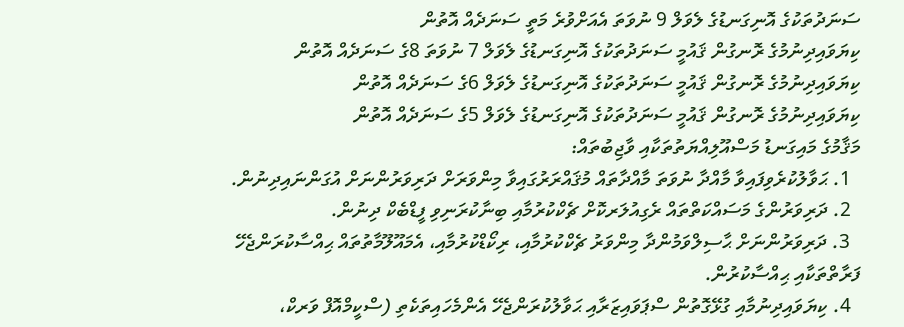ސަނަދުތަކުގެ އޮނިގަނޑުގެ ލެވަލް 9 ނުވަތަ އެއަށްވުރެ މަތީ ސަނަދެއް އޮތުން
ކިޔަވައިދިނުމުގެ ރޮނގުން ޤައުމީ ސަނަދުތަކުގެ އޮނިގަނޑުގެ ލެވަލް 7 ނުވަތަ 8ގެ ސަނަދެއް އޮތުން
ކިޔަވައިދިނުމުގެ ރޮނގުން ޤައުމީ ސަނަދުތަކުގެ އޮނިގަނޑުގެ ލެވަލް 6ގެ ސަނަދެއް އޮތުން
ކިޔަވައިދިނުމުގެ ރޮނގުން ޤައުމީ ސަނަދުތަކުގެ އޮނިގަނޑުގެ ލެވަލް 5ގެ ސަނަދެއް އޮތުން
މަޤާމުގެ މައިގަނޑު މަސްއޫލިއްޔަތުތަކާއި ވާޖިބުތައް:
  1. ޙަވާލުކުރެވިފައިވާ މާއްދާ ނުވަތަ މާއްދާތައް މުޤައްރަރުގައިވާ މިންވަރަށް ދަރިވަރުންނަށް އުގަންނައިދިނުން.
  2. ދަރިވަރުންގެ މަސައްކަތްތައް ރެގިއުލަރކޮށް ޗެކްކުރުމާއި ބިނާކުރަނިވި ފީޑްބެކް ދިނުން.
  3. ދަރިވަރުންނަށް ޙާސިލްވަމުންދާ މިންވަރު ޗެކްކުރުމާއި، ރިކޯޑްކުރުމާއި، އެމައޫލޫމާތުތައް ޙިއްސާކުރަންޖެހޭ ފަރާތްތަކާއި ޙިއްސާކުރުން.
  4. ކިޔަވައިދިނުމާއި ގުޅޭގޮތުން ސްޕަވައިޒަރާއި ޙަވާލުކުރަންޖެހޭ އެންމެހައިތަކެތި (ސްކީމްއޮފް ވަރކް،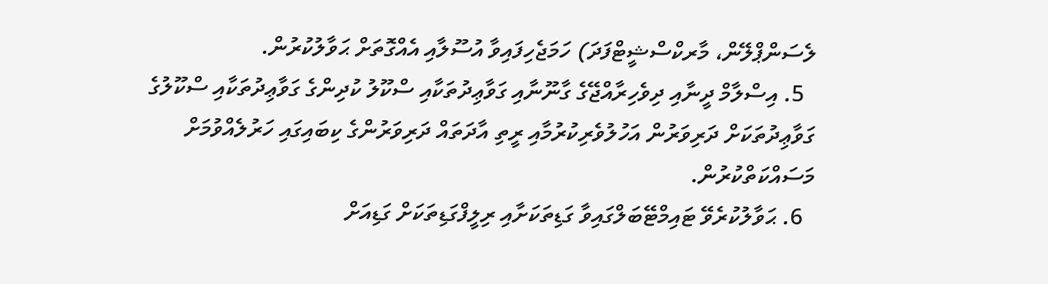ލެސަންޕްލޭން، މާރކްސްޝީޓްފަދަ) ހަމަޖެހިފައިވާ އުސޫލާއި އެއްގޮތަށް ޙަވާލުކުރުން.
  5. އިސްލާމް ދީނާއި ދިވެހިރާއްޖޭގެ ގާނޫނާއި ގަވާޢިދުތަކާއި ސްކޫލު ކުދިންގެ ގަވާޢިދުތަކާއި ސްކޫލުގެ ގަވާޢިދުތަކަށް ދަރިވަރުން އަހުލުވެރިކުރުމާއި ރީތި އާދަތައް ދަރިވަރުންގެ ކިބައިގައި ހަރުލެއްވުމަށް މަސައްކަތްކުރުން.
  6. ޙަވާލުކުރެވޭ ޓައިމްޓޭބަލްގައިވާ ގަޑިތަކަށާއި ރިލީފްގަޑިތަކަށް ގަޑިއަށް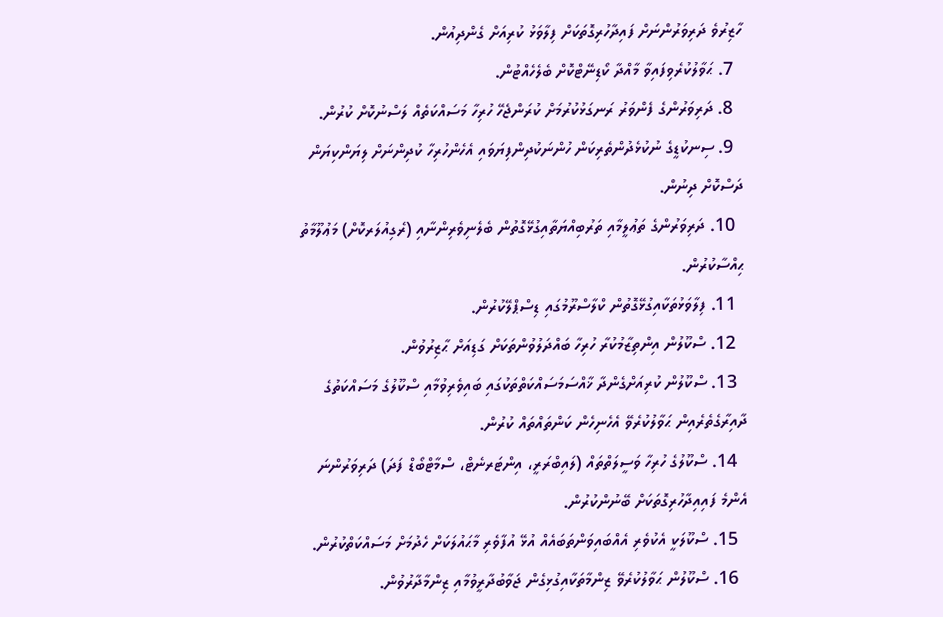ހާޒިރުވެ ދަރިވަރުންނަށް ފައިދާހުރިގޮތަކަށް ފިލާވަޅު ކުރިއަށް ގެންދިއުން.
  7. ޙަވާލުކުރެވިފައިވާ މާއްދާ ކޯޑިނޭޓްކޮށް ބެލެހެއްޓުން.
  8. ދަރިވަރުންގެ ފެންވަރު ރަނގަޅުކުރުމަށް ކުރަންޖެހޭ ހުރިހާ މަސައްކަތެއް ލަސްނުކޮށް ކުރުން.
  9. ސިނކުޑީގެ ނުކުޅެދުންތެރިކަން ހުންނަކުދިންފިޔަވައި އެހެންހުރިހާ ކުދިންނަށް ލިޔަންކިޔަން ދަސްކޮށް ދިނުން.
  10. ދަރިވަރުންގެ ތަޢުލީމާއި ތަރުބިއްޔަތާއިގުޅޭގޮތުން ބެލެނިވެރިންނާއި (ރެގިއުލަރކޮށް) މަޢުލޫމާތު ޙިއްސާކުރުން.
  11. ފިލާވަޅުތަކާއިގުޅޭގޮތުން ކްލާސްރޫމުގައި ޑިސްޕްލޭކުރުން.
  12. ސްކޫލުން އިންތިޒާމުކުރާ ހުރިހާ ބައްދަލުވުންތަކަށް ގަޑިއަށް ޙާޒިރުވުން.
  13. ސްކޫލުން ކުރިއަށްގެންދާ ޚާއްސަމަސައްކަތްތަކުގައި ބައިވެރިވުމާއި ސްކޫލުގެ މަސައްކަތުގެ ދާއިރާގެތެރެއިން ޙަވާލުކުރެވޭ އެހެނިހެން ކަންތައްތައް ކުރުން.
  14. ސްކޫލުގެ ހުރިހާ ވަސީލަތްތައް (ލައިބްރަރީ، އިންޓަރނެޓް، ސްމާޓްބޯޑް ފަދަ) ދަރިވަރުންނަ އެންމެ ފައިއިދާހުރިގޮތަކަށް ބޭނުންކުރުން.
  15. ސްކޫލަކީ އެކުވެރި އެއްބައިވަންތަބައެއް އުޅޭ އުފާވެރި މާޙައުލަކަށް ހެދުމަށް މަސައްކަތްކުރުން.
  16. ސްކޫލުން ޙަވާލުކުރެވޭ ޒިންމާތަކާއިގުޅިގެން ޖަވާބުދާރީވުމާއި ޒިންމާދާރުވުން.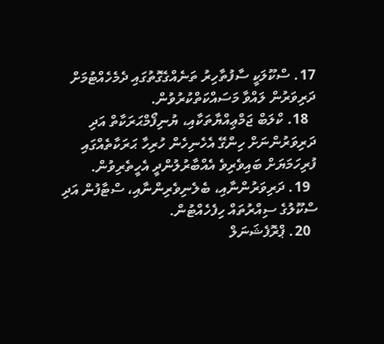17. ސްކޫލަކީ ސާފުތާހިރު ތަނެއްގެގޮތުގައި ދެމެހެއްޓުމަށް ދަރިވަރުން ލައްވާ މަސައްކަތްކުރުވުން.
  18. ކްލަބް ޖަމްޢިއްޔާތަކާއި، ޔުނިފޯމްޙަރަކާތް އަދި ދަރިވަރުންނަށް ހިންގޭ އެހެނިހެން ހުރިހާ ޙަރަކާތެއްގައި ފުރިހަމަޔަށް ބައިވެރިވެ އެއްބާރުލުންދީ އެހީތެރިވުން.
  19. ދަރިވަރުންނާއި، ބެލެނިވެރިންނާއި، ސްޓާފުން އަދި ސްކޫލުގެ ސިއްރުތައް ހިފެހެއްޓުން.
  20. ޕްރޮފެޝަނަލް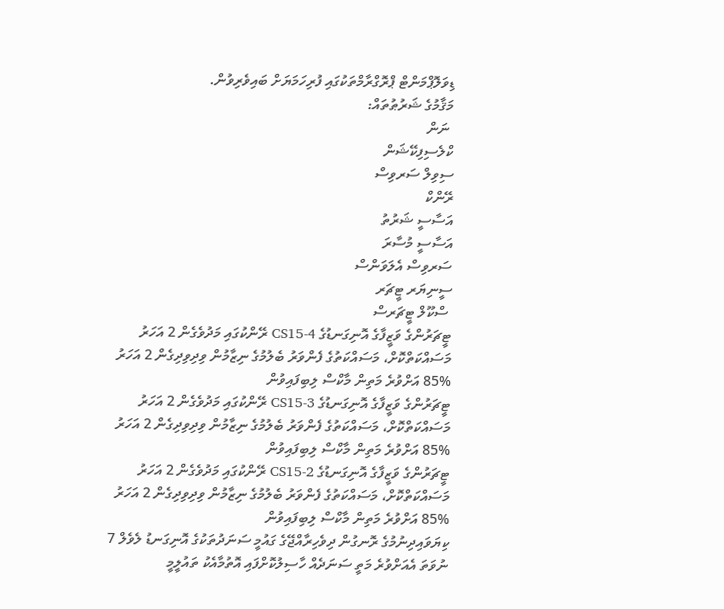ޑިވަލޮޕްމަންޓް ޕްރޮގްރާމްތަކުގައި ފުރިހަމަޔަށް ބައިވެރިވުން.
މަޤާމުގެ ޝަރުޠުތައް:
 ނަން
ކްލެސިފިކޭޝަން
ސިވިލް ސަރވިސް
ރޭންކް
އަސާސީ ޝަރުތު
އަސާސީ މުސާރަ
ސަރވިސް އެލަވަންސް
ސީނިޔަރ ޓީޗަރ
 ސްކޫލް ޓީޗަރސް
ޓީޗަރުންގެ ވަޒީފާގެ އޮނިގަނޑުގެ CS15-4 ރޭންކުގައި މަދުވެގެން 2 އަހަރު މަސައްކަތްކޮށް، މަސައްކަތުގެ ފެންވަރު ބެލުމުގެ ނިޒާމުން ވިދިވިދިގެން 2 އަހަރު %85 އަށްވުރެ މަތިން މާކްސް ލިބިފައިވުން
ޓީޗަރުންގެ ވަޒީފާގެ އޮނިގަނޑުގެ CS15-3 ރޭންކުގައި މަދުވެގެން 2 އަހަރު މަސައްކަތްކޮށް، މަސައްކަތުގެ ފެންވަރު ބެލުމުގެ ނިޒާމުން ވިދިވިދިގެން 2 އަހަރު %85 އަށްވުރެ މަތިން މާކްސް ލިބިފައިވުން
ޓީޗަރުންގެ ވަޒީފާގެ އޮނިގަނޑުގެ CS15-2 ރޭންކުގައި މަދުވެގެން 2 އަހަރު މަސައްކަތްކޮށް، މަސައްކަތުގެ ފެންވަރު ބެލުމުގެ ނިޒާމުން ވިދިވިދިގެން 2 އަހަރު %85 އަށްވުރެ މަތިން މާކްސް ލިބިފައިވުން
ކިޔަވައިދިނުމުގެ ރޮނގުން ދިވެހިރާއްޖޭގެ ގައުމީ ސަނަދުތަކުގެ އޮނިގަނޑު ލެވެލް 7 ނުވަތަ އެއަށްވުރެ މަތީ ސަނަދެއް ހާސިލުކޮށްފައި އޮތުމާއެކު ތައުލީމީ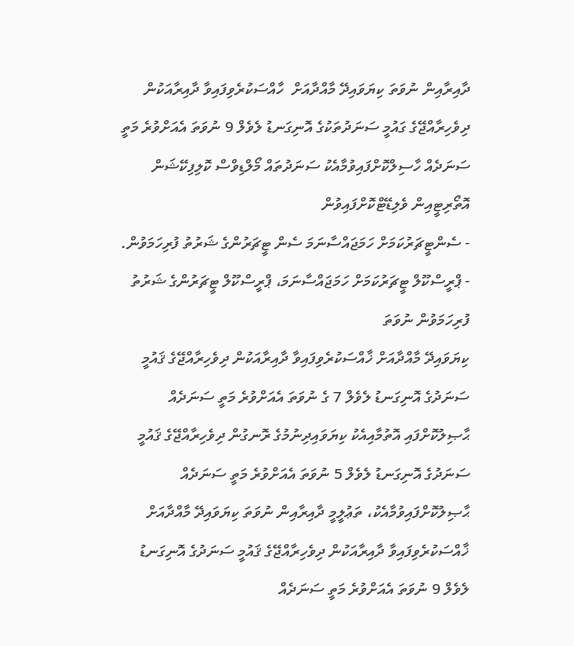ދާއިރާއިން ނުވަތަ ކިޔަވައިދޭ މާއްދާއަށް  ހާއްސަކުރެވިފައިވާ ދާއިރާއަކުން ދިވެހިރާއްޖޭގެ ގައުމީ ސަނަދުތަކުގެ އޮނިގަނޑު ލެވެލް 9 ނުވަތަ އެއަށްވުރެ މަތީ ސަނަދެއް ހާސިލްކޮށްފައިވުމާއެކު ސަނަދުތައް މޯލްޑިވްސް ކޮލިފިކޭޝަން އޮތޯރިޓީއިން ވެލިޑޭޓްކޮށްފައިވުން
- ސެންޓީޗަރުކަމަށް ހަމަޖައްސާނަމަ ސެން ޓީޗަރުންގެ ޝަރުތު ފުރިހަމަވުން.
- ޕްރީސްކޫލް ޓީޗަރުކަމަށް ހަމަޖައްސާނަމަ، ޕްރީސްކޫލް ޓީޗަރުންގެ ޝަރުތު ފުރިހަމަވުން ނުވަތަ
ކިޔަވައިދޭ މާއްދާއަށް ޚާއްސަކުރެވިފައިވާ ދާއިރާއަކުން ދިވެހިރާއްޖޭގެ ޤައުމީ ސަނަދުގެ އޮނިގަނޑު ލެވެލް 7 ގެ ނުވަތަ އެއަށްވުރެ މަތީ ސަނަދެއް ޙާޞިލުކޮށްފައި އޮތުމާއިއެކު ކިޔަވައިދިނުމުގެ ރޮނގުން ދިވެހިރާއްޖޭގެ ޤައުމީ ސަނަދުގެ އޮނިގަނޑު ލެވެލް 5 ނުވަތަ އެއަށްވުރެ މަތީ ސަނަދެއް ޙާޞިލުކޮށްފައިވުމާއެކު، ތަޢުލީމީ ދާއިރާއިން ނުވަތަ ކިޔަވައިދޭ މާއްދާއަށް ޚާއްސަކުރެވިފައިވާ ދާއިރާއަކުން ދިވެހިރާއްޖޭގެ ޤައުމީ ސަނަދުގެ އޮނިގަނޑު ލެވެލް 9 ނުވަތަ އެއަށްވުރެ މަތީ ސަނަދެއް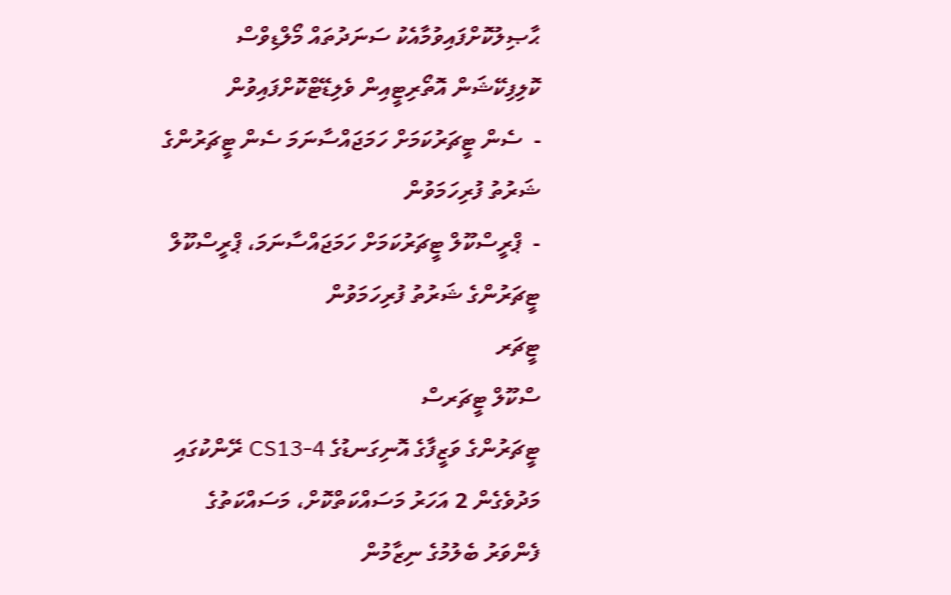ޙާޞިލުކޮށްފައިވުމާއެކު ސަނަދުތައް މޯލްޑިވްސް ކޮލިފިކޭޝަން އޮތޯރިޓީއިން ވެލިޑޭޓްކޮށްފައިވުން
-  ސެން ޓީޗަރުކަމަށް ހަމަޖައްސާނަމަ ސެން ޓީޗަރުންގެ ޝަރުތު ފުރިހަމަވުން
-  ޕްރީސްކޫލް ޓީޗަރުކަމަށް ހަމަޖައްސާނަމަ، ޕްރީސްކޫލް ޓީޗަރުންގެ ޝަރުތު ފުރިހަމަވުން
ޓީޗަރ
ސްކޫލް ޓީޗަރސް
ޓީޗަރުންގެ ވަޒީފާގެ އޮނިގަނޑުގެ CS13-4 ރޭންކުގައި މަދުވެގެން 2 އަހަރު މަސައްކަތްކޮށް، މަސައްކަތުގެ ފެންވަރު ބެލުމުގެ ނިޒާމުން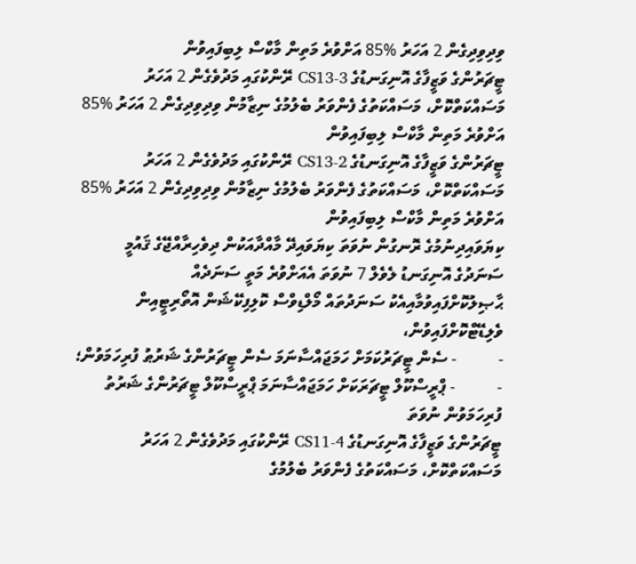ވިދިވިދިގެން 2 އަހަރު %85 އަށްވުރެ މަތިން މާކްސް ލިބިފައިވުން
ޓީޗަރުންގެ ވަޒީފާގެ އޮނިގަނޑުގެ CS13-3 ރޭންކުގައި މަދުވެގެން 2 އަހަރު މަސައްކަތްކޮށް، މަސައްކަތުގެ ފެންވަރު ބެލުމުގެ ނިޒާމުން ވިދިވިދިގެން 2 އަހަރު %85 އަށްވުރެ މަތިން މާކްސް ލިބިފައިވުން
ޓީޗަރުންގެ ވަޒީފާގެ އޮނިގަނޑުގެ CS13-2 ރޭންކުގައި މަދުވެގެން 2 އަހަރު މަސައްކަތްކޮށް، މަސައްކަތުގެ ފެންވަރު ބެލުމުގެ ނިޒާމުން ވިދިވިދިގެން 2 އަހަރު %85 އަށްވުރެ މަތިން މާކްސް ލިބިފައިވުން
ކިޔަވައިދިނުމުގެ ރޮނގުން ނުވަތަ ކިޔަވައިދޭ މާއްދާއަކުން ދިވެހިރާއްޖޭގެ ޤައުމީ ސަނަދުގެ އޮނިގަނޑު ލެވެލް 7 ނުވަތަ އެއަށްވުރެ މަތީ ސަނަދެއް ޙާޞިލުކޮށްފައިވުމާއިއެކު ސަނަދުތައް މޯލްޑިވްސް ކޮލިފިކޭޝަން އޮތޯރިޓީއިން ވެލިޑޭޓްކޮށްފައިވުން،
-          - ސެން ޓީޗަރުކަމަށް ހަމަޖައްސާނަމަ ސެން ޓީޗަރުންގެ ޝަރުޠު ފުރިހަމަވުން؛
-          - ޕްރީސްކޫލް ޓީޗަރަކަށް ހަމަޖައްސާނަމަ ޕްރީސްކޫލް ޓީޗަރުންގެ ޝަރުތު ފުރިހަމަވުން ނުވަތަ
ޓީޗަރުންގެ ވަޒީފާގެ އޮނިގަނޑުގެ CS11-4 ރޭންކުގައި މަދުވެގެން 2 އަހަރު މަސައްކަތްކޮށް، މަސައްކަތުގެ ފެންވަރު ބެލުމުގެ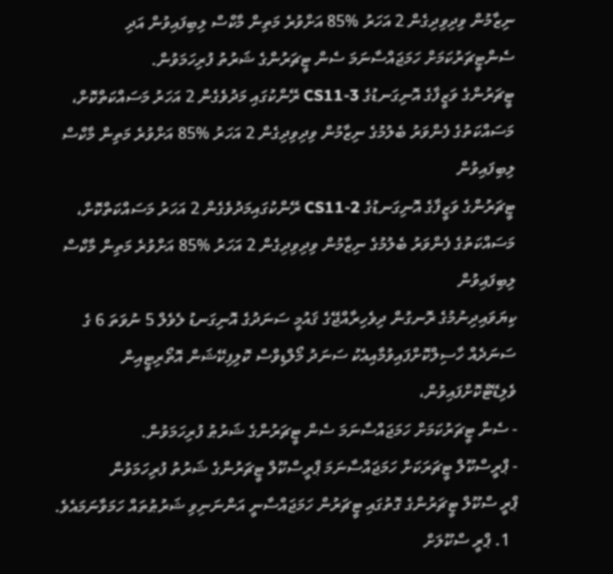ނިޒާމުން ވިދިވިދިގެން 2 އަހަރު %85 އަށްވުރެ މަތިން މާކްސް ލިބިފައިވުން އަދި ސެންޓީޗަރުކަމަށް ހަމަޖައްސާނަމަ ސެން ޓީޗަރުންގެ ޝަރުތު ފުރިހަމަވުން.
ޓީޗަރުންގެ ވަޒީފާގެ އޮނިގަނޑުގެ CS11-3 ރޭންކުގައި މަދުވެގެން 2 އަހަރު މަސައްކަތްކޮށް، މަސައްކަތުގެ ފެންވަރު ބެލުމުގެ ނިޒާމުން ވިދިވިދިގެން 2 އަހަރު %85 އަށްވުރެ މަތިން މާކްސް ލިބިފައިވުން
ޓީޗަރުންގެ ވަޒީފާގެ އޮނިގަނޑުގެ CS11-2 ރޭންކުގައިމަދުވެގެން 2 އަހަރު މަސައްކަތްކޮށް، މަސައްކަތުގެ ފެންވަރު ބެލުމުގެ ނިޒާމުން ވިދިވިދިގެން 2 އަހަރު %85 އަށްވުރެ މަތިން މާކްސް ލިބިފައިވުން
ކިޔަވައިދިނުމުގެ ރޮނގުން ދިވެހިރާއްޖޭގެ ޤައުމީ ސަނަދުގެ އޮނިގަނޑު ލެވެލް 5 ނުވަތަ 6 ގެ ސަނަދެއް ހާސިލްކޮށްފައިވުމާއިއެކު ސަނަދު މޯލްޑިވްސް ކޮލިފިކޭޝަން އޮތޯރިޓީއިން ވެލިޑޭޓްކޮށްފައިވުން،
- ސެން ޓީޗަރުކަމަށް ހަމަޖައްސާނަމަ ސެން ޓީޗަރުންގެ ޝަރުޠު ފުރިހަމަވުން.
- ޕްރީސްކޫލް ޓީޗަރަކަށް ހަމަޖައްސާނަމަ ޕްރީސްކޫލް ޓީޗަރުންގެ ޝަރުތު ފުރިހަމަވުން
ޕްރީ ސްކޫލް ޓީޗަރުންގެ ގޮތުގައި ޓީޗަރުން ހަމަޖައްސާނީ އަންނަނިވި ޝަރުޠުތައް ހަމަވާނަމައެވެ.
  1. ޕްރީ ސްކޫލަށް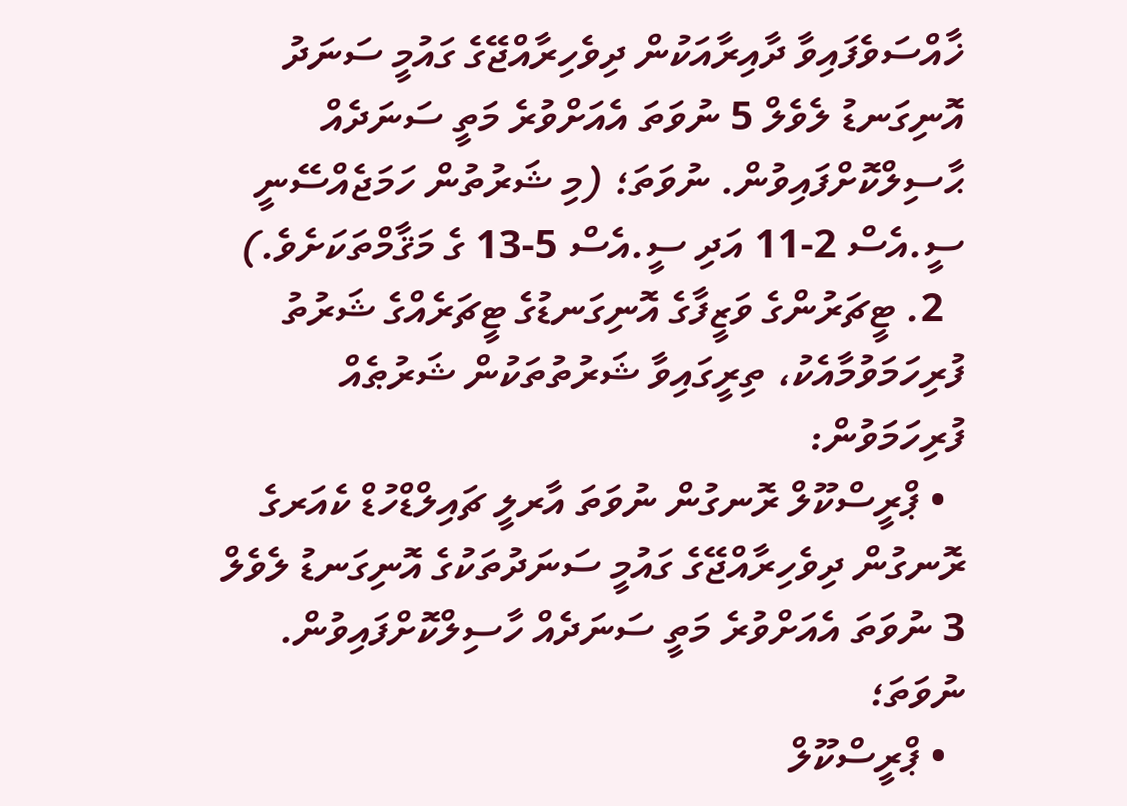ޚާއްސަވެފައިވާ ދާއިރާއަކުން ދިވެހިރާއްޖޭގެ ގައުމީ ސަނަދު އޮނިގަނޑު ލެވެލް 5 ނުވަތަ އެއަށްވުރެ މަތީ ސަނަދެއް ޙާސިލްކޮށްފައިވުން. ނުވަތަ؛ (މި ޝަރުތުން ހަމަޖެއްސޭނީ ސީ.އެސް 2-11 އަދި ސީ.އެސް 5-13 ގެ މަޤާމްތަކަށެވެ.)
  2. ޓީޗަރުންގެ ވަޒީފާގެ އޮނިގަނޑުގެ ޓީޗަރެއްގެ ޝަރުތު ފުރިހަމަވުމާއެކު، ތިރީގައިވާ ޝަރުތުތަކުން ޝަރުޠެއް ފުރިހަމަވުން:
  • ޕްރީސްކޫލް ރޮނގުން ނުވަތަ އާރލީ ޗައިލްޑްހުޑް ކެއަރގެ ރޮނގުން ދިވެހިރާއްޖޭގެ ގައުމީ ސަނަދުތަކުގެ އޮނިގަނޑު ލެވެލް 3 ނުވަތަ އެއަށްވުރެ މަތީ ސަނަދެއް ހާސިލްކޮށްފައިވުން. ނުވަތަ؛
  • ޕްރީސްކޫލް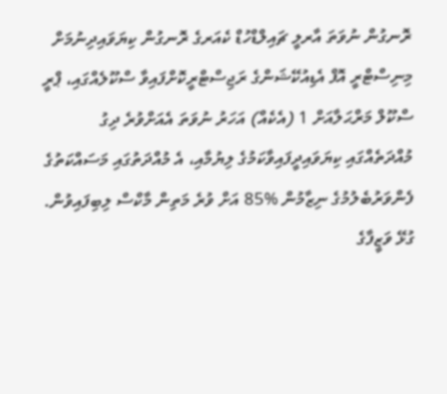ރޮނގުން ނުވަތަ އާރލީ ޗައިލްޑްހުޑް ކެއަރގެ ރޮނގުން ކިޔަވައިދިނުމަށް މިނިސްޓްރީ އޮފް އެޑިއުކޭޝަންގެ ރަޖިސްޓްރީކޮށްފައިވާ ސްކޫލެއްގައި، ޕްރީ ސްކޫލް މަރްޙަލާއަށް 1 (އެކެއް) އަހަރު ނުވަތަ އެއަށްވުރެ ދިގު މުއްދަތެއްގައި ކިޔަވައިދީފައިވާކަމުގެ ލިޔުމާއި، އެ މުއްދަތުގައި މަސައްކަތުގެ ފެންވަރުބެލުމުގެ ނިޒާމުން %85 އަށް ވުރެ މަތިން މާކްސް ލިބިފައިވުން.
ގުޅޭ ވަޒީފާގެ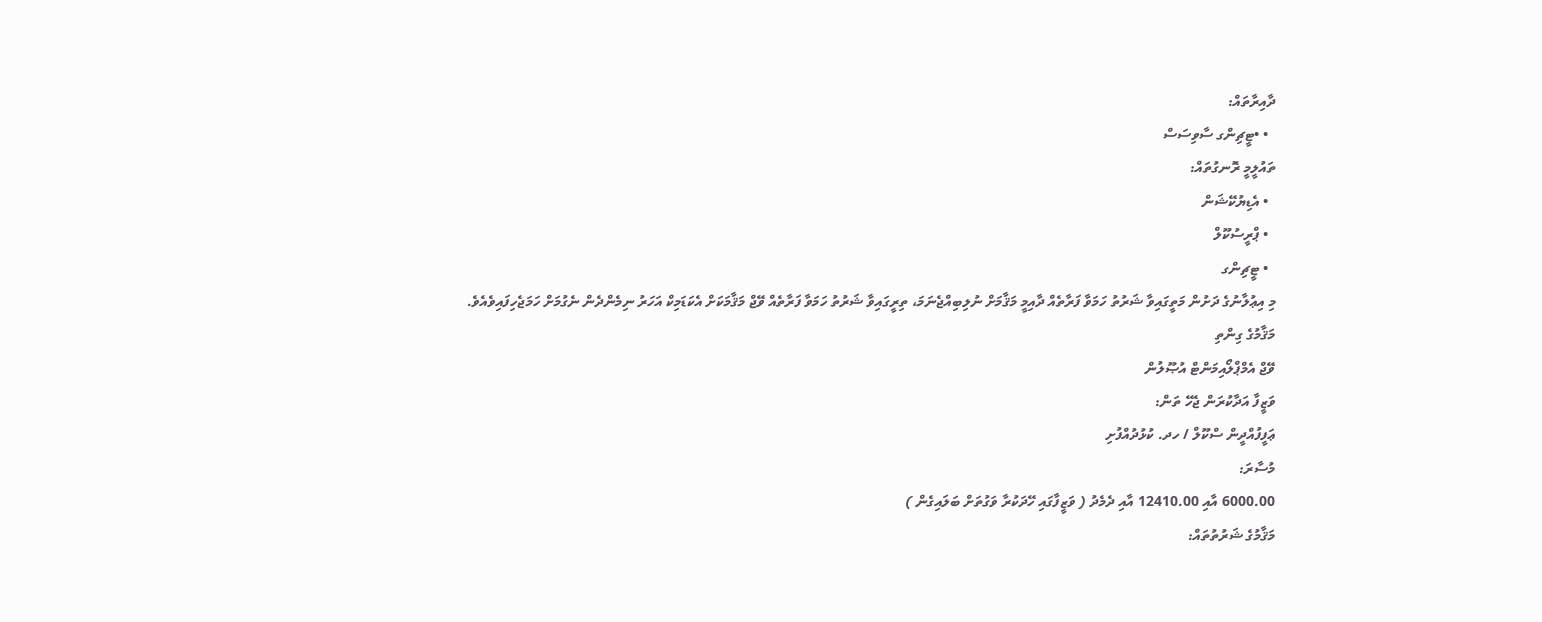ދާއިރާތައް:
  • •ޓީޗިންގ ސާވިސަސް
ތައުލީމީ ރޮނގުތައް:
  • އެޑިޔުކޭޝަން
  • ޕްރީސުކޫލް
  • ޓީޗިންގ
މި އިޢުލާނުގެ ދަށުން މަތީގައިވާ ޝަރުތު ހަމަވާ ފަރާތެއް ދާއިމީ މަޤާމަށް ނުލިބިއްޖެނަމަ، ތިރީގައިވާ ޝަރުތު ހަމަވާ ފަރާތެއް ވޭޖް މަޤާމަކަށް އެކަޑަމިކް އަހަރު ނިމެންދެން ނެގުމަށް ހަމަޖެހިފައިވެއެވެ.
މަޤާމުގެ ގިންތި
ވޭޖް އެމްޕްލޯއިމަންޓް އުޞޫލުން
ވަޒީފާ އަދާކުރަން ޖެހޭ ތަން:
ޢަފީފުއްދީން ސްކޫލް / ހދ. ކުޅުދުއްފުށި
މުސާރަ:
6000.00 އާއި 12410.00 އާއި ދެމެދު ( ވަޒީފާގައި ހޭދަކުރާ ވަގުތަށް ބަލައިގެން )
މަޤާމުގެ ޝަރުތުތައް: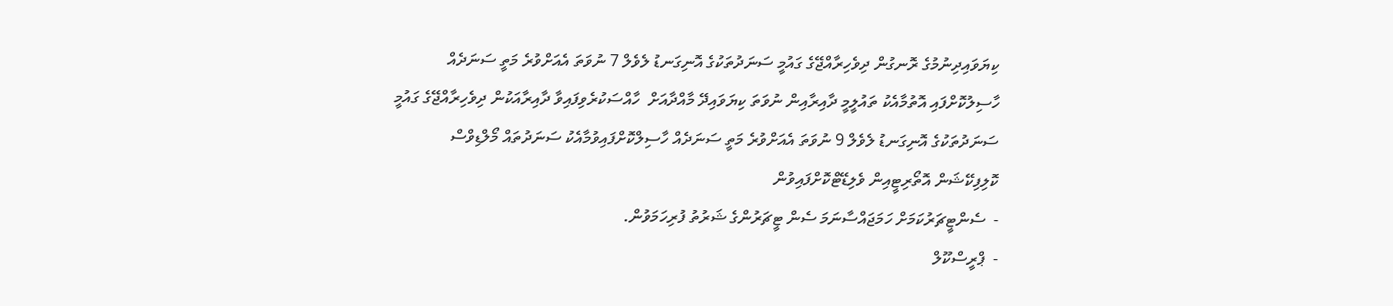ކިޔަވައިދިނުމުގެ ރޮނގުން ދިވެހިރާއްޖޭގެ ގައުމީ ސަނަދުތަކުގެ އޮނިގަނޑު ލެވެލް 7 ނުވަތަ އެއަށްވުރެ މަތީ ސަނަދެއް ހާސިލުކޮށްފައި އޮތުމާއެކު ތައުލީމީ ދާއިރާއިން ނުވަތަ ކިޔަވައިދޭ މާއްދާއަށް  ހާއްސަކުރެވިފައިވާ ދާއިރާއަކުން ދިވެހިރާއްޖޭގެ ގައުމީ ސަނަދުތަކުގެ އޮނިގަނޑު ލެވެލް 9 ނުވަތަ އެއަށްވުރެ މަތީ ސަނަދެއް ހާސިލްކޮށްފައިވުމާއެކު ސަނަދުތައް މޯލްޑިވްސް ކޮލިފިކޭޝަން އޮތޯރިޓީއިން ވެލިޑޭޓްކޮށްފައިވުން
-  ސެންޓީޗަރުކަމަށް ހަމަޖައްސާނަމަ ސެން ޓީޗަރުންގެ ޝަރުތު ފުރިހަމަވުން.
-  ޕްރީސްކޫލް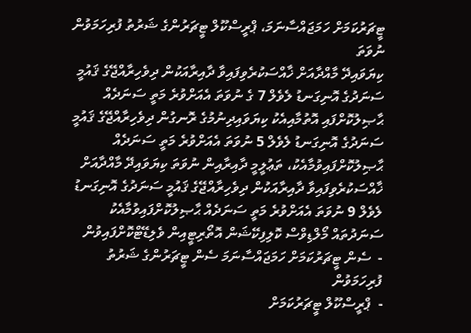ޓީޗަރުކަމަށް ހަމަޖައްސާނަމަ، ޕްރީސްކޫލް ޓީޗަރުންގެ ޝަރުތު ފުރިހަމަވުން ނުވަތަ
ކިޔަވައިދޭ މާއްދާއަށް ޚާއްސަކުރެވިފައިވާ ދާއިރާއަކުން ދިވެހިރާއްޖޭގެ ޤައުމީ ސަނަދުގެ އޮނިގަނޑު ލެވެލް 7 ގެ ނުވަތަ އެއަށްވުރެ މަތީ ސަނަދެއް ޙާޞިލުކޮށްފައި އޮތުމާއިއެކު ކިޔަވައިދިނުމުގެ ރޮނގުން ދިވެހިރާއްޖޭގެ ޤައުމީ ސަނަދުގެ އޮނިގަނޑު ލެވެލް 5 ނުވަތަ އެއަށްވުރެ މަތީ ސަނަދެއް ޙާޞިލުކޮށްފައިވުމާއެކު، ތަޢުލީމީ ދާއިރާއިން ނުވަތަ ކިޔަވައިދޭ މާއްދާއަށް ޚާއްސަކުރެވިފައިވާ ދާއިރާއަކުން ދިވެހިރާއްޖޭގެ ޤައުމީ ސަނަދުގެ އޮނިގަނޑު ލެވެލް 9 ނުވަތަ އެއަށްވުރެ މަތީ ސަނަދެއް ޙާޞިލުކޮށްފައިވުމާއެކު ސަނަދުތައް މޯލްޑިވްސް ކޮލިފިކޭޝަން އޮތޯރިޓީއިން ވެލިޑޭޓްކޮށްފައިވުން
-  ސެން ޓީޗަރުކަމަށް ހަމަޖައްސާނަމަ ސެން ޓީޗަރުންގެ ޝަރުތު ފުރިހަމަވުން
-  ޕްރީސްކޫލް ޓީޗަރުކަމަށް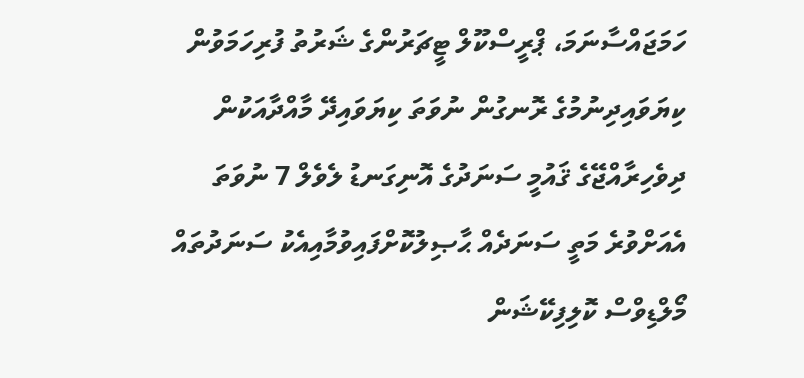ހަމަޖައްސާނަމަ، ޕްރީސްކޫލް ޓީޗަރުންގެ ޝަރުތު ފުރިހަމަވުން
ކިޔަވައިދިނުމުގެ ރޮނގުން ނުވަތަ ކިޔަވައިދޭ މާއްދާއަކުން ދިވެހިރާއްޖޭގެ ޤައުމީ ސަނަދުގެ އޮނިގަނޑު ލެވެލް 7 ނުވަތަ އެއަށްވުރެ މަތީ ސަނަދެއް ޙާޞިލުކޮށްފައިވުމާއިއެކު ސަނަދުތައް މޯލްޑިވްސް ކޮލިފިކޭޝަން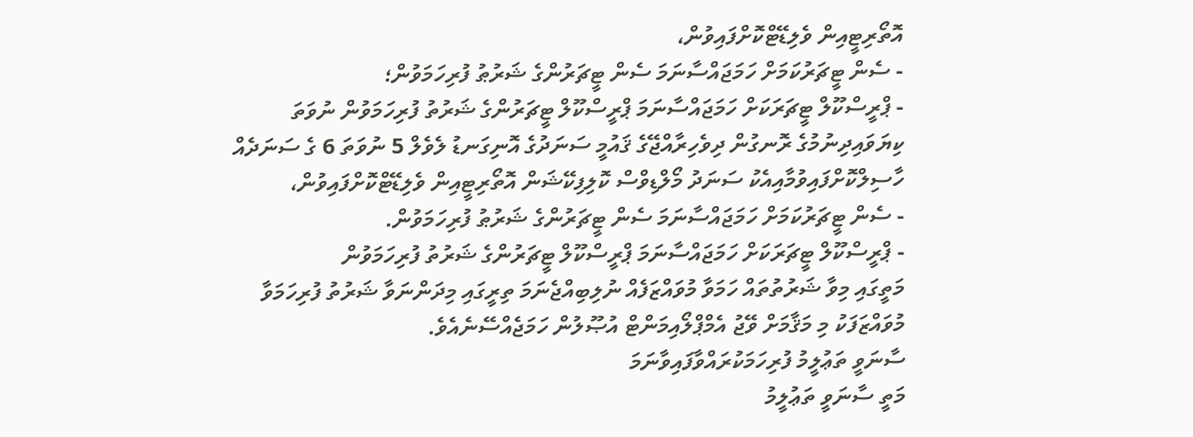އޮތޯރިޓީއިން ވެލިޑޭޓްކޮށްފައިވުން،
- ސެން ޓީޗަރުކަމަށް ހަމަޖައްސާނަމަ ސެން ޓީޗަރުންގެ ޝަރުޠު ފުރިހަމަވުން؛
- ޕްރީސްކޫލް ޓީޗަރަކަށް ހަމަޖައްސާނަމަ ޕްރީސްކޫލް ޓީޗަރުންގެ ޝަރުތު ފުރިހަމަވުން ނުވަތަ
ކިޔަވައިދިނުމުގެ ރޮނގުން ދިވެހިރާއްޖޭގެ ޤައުމީ ސަނަދުގެ އޮނިގަނޑު ލެވެލް 5 ނުވަތަ 6 ގެ ސަނަދެއް ހާސިލްކޮށްފައިވުމާއިއެކު ސަނަދު މޯލްޑިވްސް ކޮލިފިކޭޝަން އޮތޯރިޓީއިން ވެލިޑޭޓްކޮށްފައިވުން،
- ސެން ޓީޗަރުކަމަށް ހަމަޖައްސާނަމަ ސެން ޓީޗަރުންގެ ޝަރުޠު ފުރިހަމަވުން.
- ޕްރީސްކޫލް ޓީޗަރަކަށް ހަމަޖައްސާނަމަ ޕްރީސްކޫލް ޓީޗަރުންގެ ޝަރުތު ފުރިހަމަވުން
މަތީގައި މިވާ ޝަރުތުތައް ހަމަވާ މުވައްޒަފެއް ނުލިބިއްޖެނަމަ ތިރީގައި މިދަންނަވާ ޝަރުތު ފުރިހަމަވާ މުވައްޒަފަކު މި މަޤާމަށް ވޭޖު އެމްޕްލޯއިމަންޓް އުޞޫލުން ހަމަޖެއްސޭނެއެވެ.
ސާނަވީ ތަޢުލީމު ފުރިހަމަކުރައްވާފައިވާނަމަ
މަތީ ސާނަވީ ތަޢުލީމު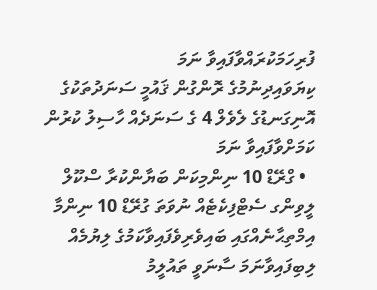ފުރިހަމަކުރައްވާފައިވާ ނަމަ
ކިޔަވައިދިނުމުގެ ރޮންގުން ޤައުމީ ސަނަދުތަކުގެ އޮނިގަނޑުގެ ލެވެލް 4 ގެ ސަނަދެއް ހާސިލު ކުރުން ކަމަށްވާފައިވާ ނަމަ
  • ގްރޭޑް 10 ނިންމިކަން ބަޔާންކުރާ ސްކޫލް ލީވިންގ ސެޓްފިކެޓެއް ނުވަތަ ގުރޭޑް 10 ނިންމާ އިމްތިޙާނެއްގައި ބައިވެރިވެފައިވާކަމުގެ ލިޔުމެއް ލިބިފައިވާނަމަ ސާނަވީ ތައުލީމު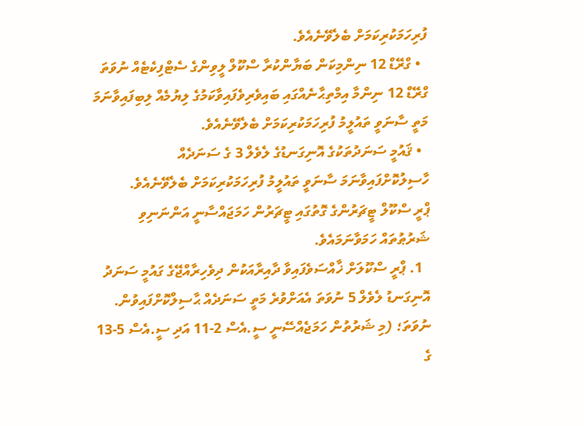ފުރިހަމަކުރިކަމަށް ބެލެވޭނެއެވެ.
  • ގްރޭޑް 12 ނިންމިކަން ބަޔާންކުރާ ސްކޫލް ލީވިންގެ ސެޓްފިކެޓެއް ނުވަތަ ގްރޭޑް 12 ނިންމާ އިމްތިޙާނެއްގައި ބައިވެރިވެފައިވާކަމުގެ ލިޔުމެއް ލިބިފައިވާނަމަ މަތީ ސާނަވީ ތައުލީމު ފުރިހަމަކުރިކަމަށް ބެލެވޭނެއެވެ.
  • ޤައުމީ ސަނަދުތަކުގެ އޮނިގަނޑުގެ ލެވެލް 3 ގެ ސަނަދެއް ހާސިލުކޮށްފައިވާނަމަ ސާނަވީ ތައުލީމު ފުރިހަމަކުރިކަމަށް ބެލެވޭނެއެވެ.
ޕްރީ ސްކޫލް ޓީޗަރުންގެ ގޮތުގައި ޓީޗަރުން ހަމަޖައްސާނީ އަންނަނިވި ޝަރުޠުތައް ހަމަވާނަމައެވެ.
  1. ޕްރީ ސްކޫލަށް ޚާއްސަވެފައިވާ ދާއިރާއަކުން ދިވެހިރާއްޖޭގެ ގައުމީ ސަނަދު އޮނިގަނޑު ލެވެލް 5 ނުވަތަ އެއަށްވުރެ މަތީ ސަނަދެއް ޙާސިލްކޮށްފައިވުން. ނުވަތަ؛ (މި ޝަރުތުން ހަމަޖެއްސޭނީ ސީ.އެސް 2-11 އަދި ސީ.އެސް 5-13 ގެ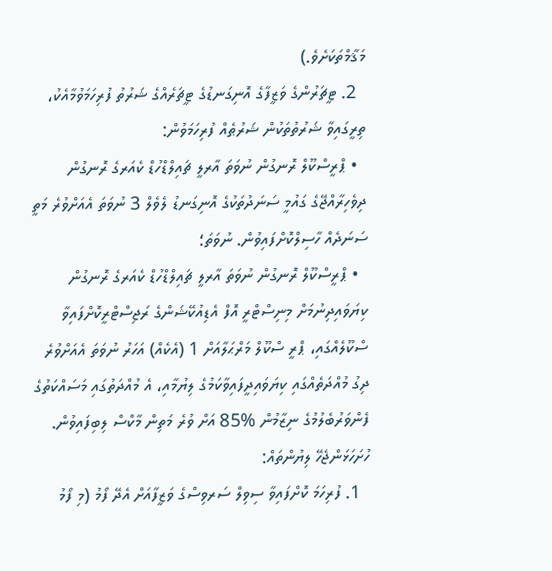މަޤާމްތަކަށެވެ.)
  2. ޓީޗަރުންގެ ވަޒީފާގެ އޮނިގަނޑުގެ ޓީޗަރެއްގެ ޝަރުތު ފުރިހަމަވުމާއެކު، ތިރީގައިވާ ޝަރުތުތަކުން ޝަރުޠެއް ފުރިހަމަވުން:
  • ޕްރީސްކޫލް ރޮނގުން ނުވަތަ އާރލީ ޗައިލްޑްހުޑް ކެއަރގެ ރޮނގުން ދިވެހިރާއްޖޭގެ ގައުމީ ސަނަދުތަކުގެ އޮނިގަނޑު ލެވެލް 3 ނުވަތަ އެއަށްވުރެ މަތީ ސަނަދެއް ހާސިލްކޮށްފައިވުން. ނުވަތަ؛
  • ޕްރީސްކޫލް ރޮނގުން ނުވަތަ އާރލީ ޗައިލްޑްހުޑް ކެއަރގެ ރޮނގުން ކިޔަވައިދިނުމަށް މިނިސްޓްރީ އޮފް އެޑިއުކޭޝަންގެ ރަޖިސްޓްރީކޮށްފައިވާ ސްކޫލެއްގައި، ޕްރީ ސްކޫލް މަރްޙަލާއަށް 1 (އެކެއް) އަހަރު ނުވަތަ އެއަށްވުރެ ދިގު މުއްދަތެއްގައި ކިޔަވައިދީފައިވާކަމުގެ ލިޔުމާއި، އެ މުއްދަތުގައި މަސައްކަތުގެ ފެންވަރުބެލުމުގެ ނިޒާމުން %85 އަށް ވުރެ މަތިން މާކްސް ލިބިފައިވުން.
ހުށަހަޅަންޖެހޭ ލިޔުންތައް:
  1. ފުރިހަމަ ކޮށްފައިވާ ސިވިލް ސަރވިސްގެ ވަޒީފާއަށް އެދޭ ފޯމު (މި ފޯމު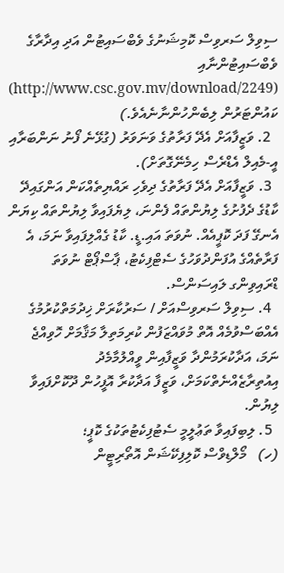ސިވިލް ސަރވިސް ކޮމިޝަނުގެ ވެބްސައިޓުން އަދި އިދާރާގެ ވެބްސައިޓުންނާއި (http://www.csc.gov.mv/download/2249) ކައުންޓަރުން ލިބެންހުންނާނެއެވެ.)
  2. ވަޒީފާއަށް އެދޭ ފަރާތުގެ ވަނަވަރު (ގުޅޭނެ ފޯނު ނަންބަރާއި އީ-މެއިލް އެޑްރެސް ހިމެނޭގޮތަށް).
  3. ވަޒީފާއަށް އެދޭ ފަރާތުގެ ދިވެހި ރައްޔިތެއްކަން އަންގައިދޭ ކާޑުގެ ދެފުށުގެ ލިޔުންތައް ފެންނަ، ލިޔެފައިވާ ލިޔުންތައް ކިޔަން އެނގޭ ފަދަ ކޮޕީއެއް. ނުވަތަ އައި.ޑީ. ކާޑު ގެއްލިފައިވާ ނަމަ، އެ ފަރާތެއްގެ އުފަންދުވަހުގެ ސެޓްފިކެޓު، ޕާސްޕޯޓް ނުވަތަ ޑްރައިވިންގ ލައިސަންސް.
  4. ސިވިލް ސަރވިސްއަށް / ސަރުކާރަށް ޚިދުމަތްކުރުމުގެ އެއްބަސްވުމެއް އޮތް މުވައްޒަފުން ކުރިމަތިލާ މަޤާމަށް ހޮވިއްޖެ ނަމަ، އަދާކުރަމުންދާ ވަޒީފާއިން ވީއްލުމާމެދު އިއުތިރާޒެއްނެތްކަމަށް، ވަޒީފާ އަދާކުރާ އޮފީހުން ދޫކޮށްފައިވާ ލިޔުން.
  5. ލިބިފައިވާ ތަޢުލީމީ ސެޓުފިކެޓުތަކުގެ ކޮޕީ؛
(ހ)   މޯލްޑިވްސް ކޮލިފިކޭޝަން އޮތޯރިޓީން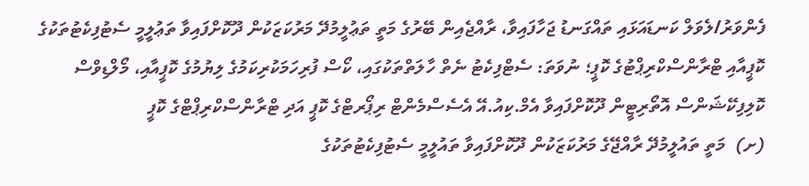ފެންވަރު/ލެވަލް ކަނޑައަޅައި ތައްގަނޑު ޖަހާފައިވާ، ރާއްޖެއިން ބޭރުގެ މަތީ ތަޢުލީމުދޭ މަރުކަޒަކުން ދޫކޮށްފައިވާ ތަޢުލީމީ ސެޓުފިކެޓުތަކުގެ ކޮޕީއާއި ޓްރާންސްކްރިޕްޓުގެ ކޮޕީ؛ ނުވަތަ: ސެޓްފިކެޓު ނެތް ހާލަތްތަކުގައި، ކޯސް ފުރިހަމަކުރިކަމުގެ ލިޔުމުގެ ކޮޕީއާއި، މޯލްޑިވްސް ކޮލިފިކޭޝަންސް އޮތޯރިޓީން ދޫކޮށްފައިވާ އެމް.ކިއު.އޭ އެސެސްމެންޓް ރިޕޯރޓްގެ ކޮޕީ އަދި ޓްރާންސްކްރިޕްޓްގެ ކޮޕީ
(ށ)  މަތީ ތައުލީމުދޭ ރާއްޖޭގެ މަރުކަޒަކުން ދޫކޮށްފައިވާ ތައުލީމީ ސެޓުފިކެޓުތަކުގެ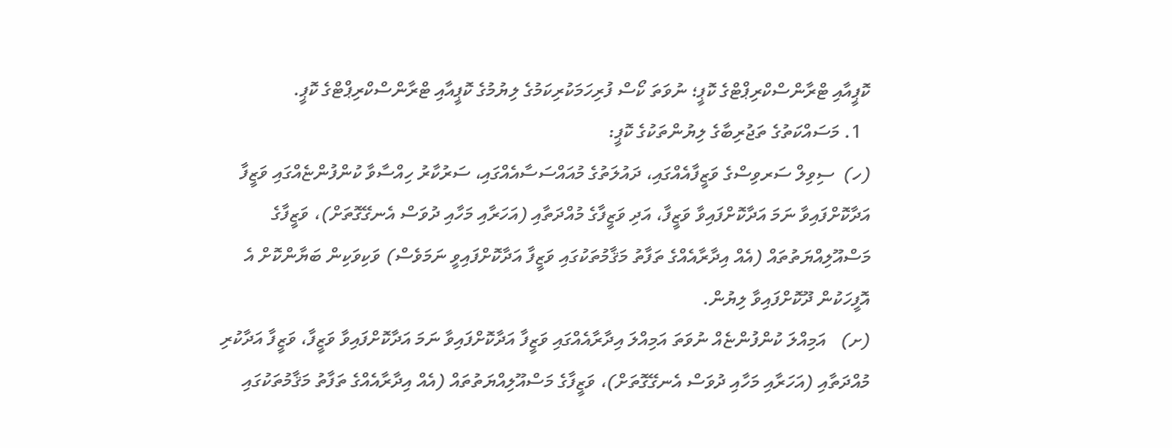ކޮޕީއާއި ޓްރާންސްކްރިޕްޓްގެ ކޮޕީ؛ ނުވަތަ ކޯސް ފުރިހަމަކުރިކަމުގެ ލިޔުމުގެ ކޮޕީއާއި ޓްރާންސްކްރިޕްޓްގެ ކޮޕީ.
  1. މަސައްކަތުގެ ތަޖުރިބާގެ ލިޔުންތަކުގެ ކޮޕީ:
(ހ)  ސިވިލް ސަރވިސްގެ ވަޒީފާއެއްގައި، ދައުލަތުގެ މުއައްސަސާއެއްގައި، ސަރުކާރު ހިއްސާވާ ކުންފުންޏެއްގައި ވަޒީފާ އަދާކޮށްފައިވާ ނަމަ އަދާކޮށްފައިވާ ވަޒީފާ، އަދި ވަޒީފާގެ މުއްދަތާއި (އަހަރާއި މަހާއި ދުވަސް އެނގޭގޮތަށް)، ވަޒީފާގެ މަސްއޫލިއްޔަތުތައް (އެއް އިދާރާއެއްގެ ތަފާތު މަޤާމުތަކުގައި ވަޒީފާ އަދާކޮށްފައިވީ ނަމަވެސް) ވަކިވަކިން ބަޔާންކޮށް އެ އޮފީހަކުން ދޫކޮށްފައިވާ ލިޔުން.
(ށ)   އަމިއްލަ ކުންފުންޏެއް ނުވަތަ އަމިއްލަ އިދާރާއެއްގައި ވަޒީފާ އަދާކޮށްފައިވާ ނަމަ އަދާކޮށްފައިވާ ވަޒީފާ، ވަޒީފާ އަދާކުރި މުއްދަތާއި (އަހަރާއި މަހާއި ދުވަސް އެނގޭގޮތަށް)، ވަޒީފާގެ މަސްއޫލިއްޔަތުތައް (އެއް އިދާރާއެއްގެ ތަފާތު މަޤާމުތަކުގައި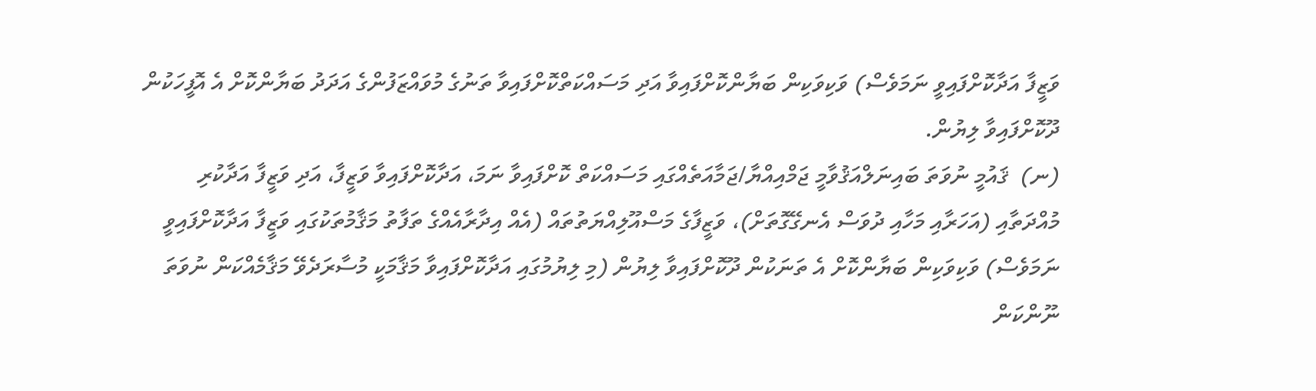ވަޒީފާ އަދާކޮށްފައިވީ ނަމަވެސް) ވަކިވަކިން ބަޔާންކޮށްފައިވާ އަދި މަސައްކަތްކޮށްފައިވާ ތަނުގެ މުވައްޒަފުންގެ އަދަދު ބަޔާންކޮށް އެ އޮފީހަކުން ދޫކޮށްފައިވާ ލިޔުން.
(ނ)  ޤައުމީ ނުވަތަ ބައިނަލްއަޤުވާމީ ޖަމްއިއްޔާ/ޖަމާއަތެއްގައި މަސައްކަތް ކޮށްފައިވާ ނަމަ، އަދާކޮށްފައިވާ ވަޒީފާ، އަދި ވަޒީފާ އަދާކުރި މުއްދަތާއި (އަހަރާއި މަހާއި ދުވަސް އެނގޭގޮތަށް)، ވަޒީފާގެ މަސްއޫލިއްޔަތުތައް (އެއް އިދާރާއެއްގެ ތަފާތު މަޤާމުތަކުގައި ވަޒީފާ އަދާކޮށްފައިވީ ނަމަވެސް) ވަކިވަކިން ބަޔާންކޮށް އެ ތަނަކުން ދޫކޮށްފައިވާ ލިޔުން (މި ލިޔުމުގައި އަދާކޮށްފައިވާ މަޤާމަކީ މުސާރަދެވޭ މަޤާމެއްކަން ނުވަތަ ނޫންކަން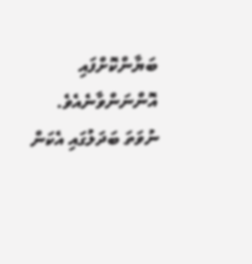ބަޔާންކޮށްފައި އޮންނަންވާނެއެވެ. ނުވަތަ ބަދަލުގައި އެކަން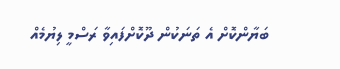ބަޔާންކޮށް އެ ތަނަކުން ދޫކޮށްފައިވާ ރަސްމީ ލިޔުމެއް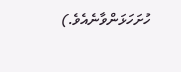ހުށަހަޅަންވާނެއެވެ.)